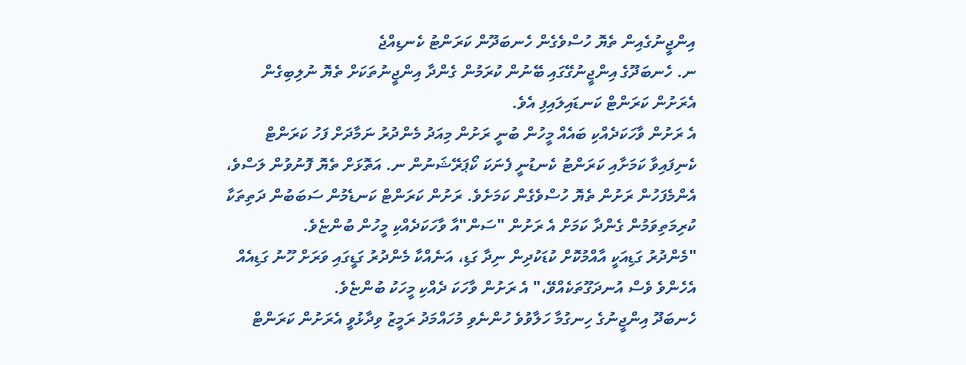އިންޖީނުގެއިން ތެޔޮ ހުސްވެގެން ހެނބަދޫން ކަރަންޓު ކެނޑިއްޖެ
ނ. ހެނބަދޫގެ އިންޖީނުގޭގައި ބޭނުން ކުރަމުން ގެންދާ އިންޖީނުތަކަށް ތެޔޮ ނުލިބިގެން އެރަށުން ކަރަންޓް ކަނޑައިލައިފި އެވެ.
އެ ރަށުން ވާހަކަދެއްކި ބައެއް މީހުން ބުނީ ރަށުން މިއަދު މެންދުރު ނަމާދަށް ފަހު ކަރަންޓް ކެނިފައިވާ ކަމަށާއި ކަރަންޓު ކެނޑުނީ ފެނަކަ ކޯޕަރޭޝަނުން ނ. އަތޮޅަށް ތެޔޮ ފޮނުވުން ލަސްވެ، އެންމެފަހުން ރަށުން ތެޔޮ ހުސްވެގެން ކަމަށެވެ. ރަށުން ކަރަންޓް ކަނޑެމުން ސަބަބުން ދަތިތަކާ ކުރިމަތިވަމުން ގެންދާ ކަމަށް އެ ރަށުން "ސަން"އާ ވާހަކަދެއްކި މީހުން ބުންޏެވެ.
"މެންދުރު ގަޑިއަކީ އާއްމުކޮށް ކުޑަކުދިން ނިދާ ގަޑި، އަނެއްކާ މެންދުރު ގަޑީގައި ވަރަށް ހޫނު ގަޑިއެއް އެހެންވެ ވެސް އުނދަގޫތަކެއްވޭ،" އެ ރަށުން ވާހަކަ ދެއްކި މީހަކު ބުންޏެވެ.
ހެނބަދޫ އިންޖީނުގެ ހިނގުމާ ހަލާވުވެ ހުންނެވި މުހައްމަދު ރަމީޒު ވިދާޅުވީ އެރަށުން ކަރަންޓް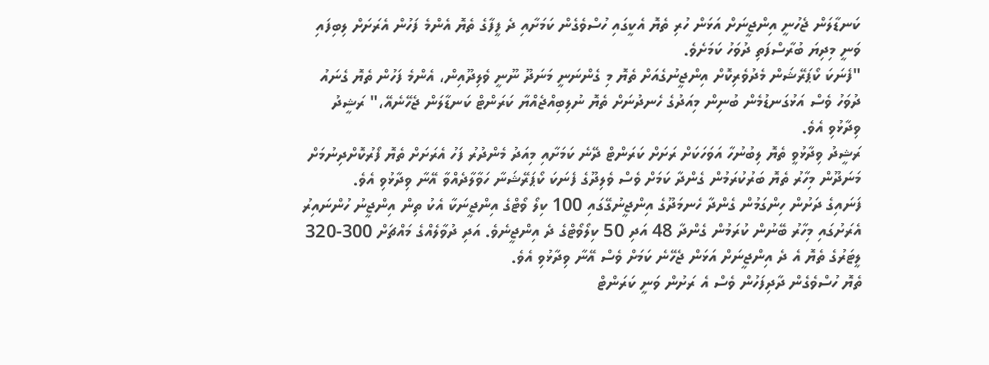ކަނޑާލަން ޖެހުނީ އިންޖީނަށް އަޅަން ހުރި ތެޔޮ އެކީގައި ހުސްވެގެން ކަމަށާއި ދެ ފީފާގެ ތެޔޮ އެންމެ ފަހުން އެރަށަށް ލިބިފައި ވަނީ މިދިޔަ ބުރާސްފަތި ދުވަހު ކަމަށެވެ.
"ފެނަކަ ކޯޕަރޭޝަން މެދުވެރިކޮށް އިންޖީނުގެއަށް ތެޔޮ މި ގެންނަނީ މަނަދޫ ނޫނީ ވެލިދޫއިން، އެންމެ ފަހުން ތެޔޮ ގެނައު ދުވަހު ވެސް އަޅުގަނޑުމެން ބުނިން މިއަދުގެ ހެނދުނަށް ތެޔޮ ނުލިބިއްޖެއްޔާ ކަރަންޓް ކަނޑާލަން ޖެހޭނެއޭ،" ރަޝީދު ވިދާޅުވި އެވެ.
ރަޝީދު ވިދާޅުވީ ތެޔޮ ލިބުނުހާ އަވަހަކަށް ރަށަށް ކަރަންޓް ދޭނެ ކަމަށާއި މިއަދު މެންދުރު ފަހު އެރަށަށް ތެޔޮ ފޯރުކޮށްދިނުމަށް މަނަދޫން މިހާރު ތެޔޮ ބަރުކުރަމުން ގެންދާ ކަމަށް ވެސް ވެލިދޫގެ ފެނަކަ ކޯޕަރޭޝަނާ ހަވާލާދެއްވާ އޭނާ ވިދާޅުވި އެވެ.
ފަނައިގެ ދަށުން ހިންގަމުން ގެންދާ ހެނމަދޫގެ އިންޖީނުގޭގައި 100 ކިލޯ ވޯޓްގެ އިންޖީނަކާ އެކު ތިން އިންޖީނު ހުންނައިރު އެރަށުގައި މިހާރު ބޭނުން ކުރަމުން ގެންދާ 48 އަދި 50 ކިލޯވޯޓްގެ ދެ އިންޖީނެވެ. އަދި ދުވާލެއްގެ މައްޗަށް 300-320 ލީޓަރުގެ ތެޔޮ އެ ދެ އިންޖީނަށް އަޅަން ޖެހޭނެ ކަމަށް ވެސް އޭނާ ވިދާޅުވި އެވެ.
ތެޔޮ ހުސްވެގެން ދާދިފަހުން ވެސް އެ ރަށުން ވަނީ ކަރަންޓް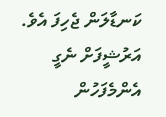ކަނޑާލަން ޖެހިފަ އެވެ.
އަރުޝީފަށް ނެގީ
އެންމެފަހުން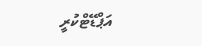އަޕްޑޭޓްކުރީ